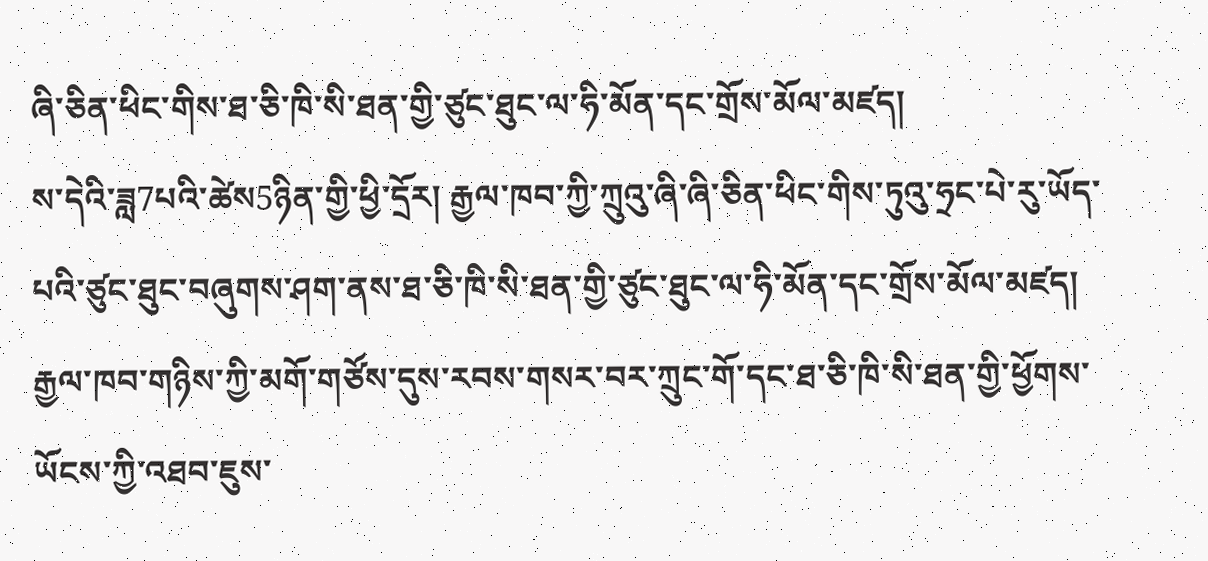ཞི་ཅིན་ཕིང་གིས་ཐ་ཅི་ཁི་སི་ཐན་གྱི་ཙུང་ཐུང་ལ་ཧི་མོན་དང་གྲོས་མོལ་མཛད།
ས་དེའི་ཟླ7པའི་ཚེས5ཉིན་གྱི་ཕྱི་དྲོར། རྒྱལ་ཁབ་ཀྱི་ཀྲུའུ་ཞི་ཞི་ཅིན་ཕིང་གིས་ཏུའུ་ཧྲང་པེ་རུ་ཡོད་པའི་ཙུང་ཐུང་བཞུགས་ཤག་ནས་ཐ་ཅི་ཁི་སི་ཐན་གྱི་ཙུང་ཐུང་ལ་ཧི་མོན་དང་གྲོས་མོལ་མཛད། རྒྱལ་ཁབ་གཉིས་ཀྱི་མགོ་གཙོས་དུས་རབས་གསར་བར་ཀྲུང་གོ་དང་ཐ་ཅི་ཁི་སི་ཐན་གྱི་ཕྱོགས་ཡོངས་ཀྱི་འཐབ་ཇུས་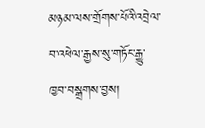མཉམ་ལས་གྲོགས་པོའི་འབྲེལ་བ་འཕེལ་རྒྱས་སུ་གཏོང་རྒྱུ་ཁྱབ་བསྒྲགས་བྱས།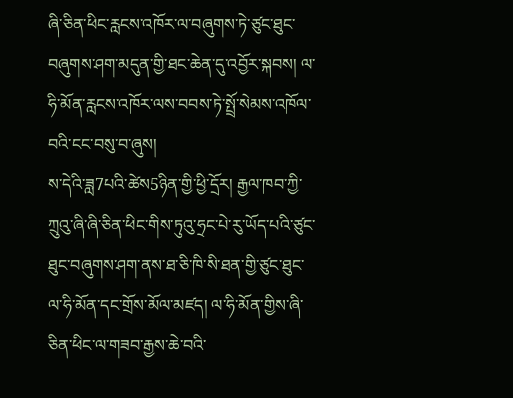ཞི་ཅིན་ཕིང་རླངས་འཁོར་ལ་བཞུགས་ཏེ་ཙུང་ཐུང་བཞུགས་ཤག་མདུན་གྱི་ཐང་ཆེན་དུ་འབྱོར་སྐབས། ལ་ཧི་མོན་རླངས་འཁོར་ལས་བབས་ཏེ་སྤྲོ་སེམས་འཁོལ་བའི་ངང་བསུ་བ་ཞུས།
ས་དེའི་ཟླ7པའི་ཚེས5ཉིན་གྱི་ཕྱི་དྲོར། རྒྱལ་ཁབ་ཀྱི་ཀྲུའུ་ཞི་ཞི་ཅིན་ཕིང་གིས་ཏུའུ་ཧྲང་པེ་རུ་ཡོད་པའི་ཙུང་ཐུང་བཞུགས་ཤག་ནས་ཐ་ཅི་ཁི་སི་ཐན་གྱི་ཙུང་ཐུང་ལ་ཧི་མོན་དང་གྲོས་མོལ་མཛད། ལ་ཧི་མོན་གྱིས་ཞི་ཅིན་ཕིང་ལ་གཟབ་རྒྱས་ཆེ་བའི་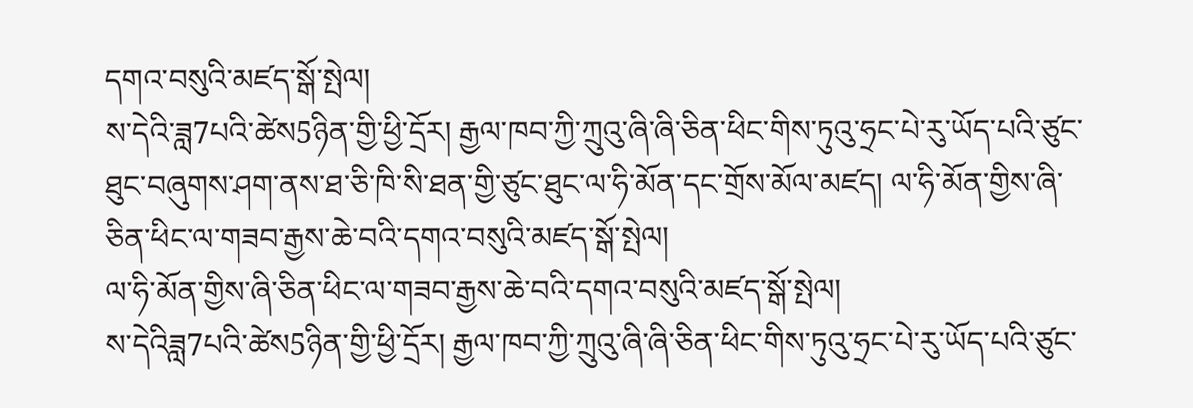དགའ་བསུའི་མཛད་སྒོ་སྤེལ།
ས་དེའི་ཟླ7པའི་ཚེས5ཉིན་གྱི་ཕྱི་དྲོར། རྒྱལ་ཁབ་ཀྱི་ཀྲུའུ་ཞི་ཞི་ཅིན་ཕིང་གིས་ཏུའུ་ཧྲང་པེ་རུ་ཡོད་པའི་ཙུང་ཐུང་བཞུགས་ཤག་ནས་ཐ་ཅི་ཁི་སི་ཐན་གྱི་ཙུང་ཐུང་ལ་ཧི་མོན་དང་གྲོས་མོལ་མཛད། ལ་ཧི་མོན་གྱིས་ཞི་ཅིན་ཕིང་ལ་གཟབ་རྒྱས་ཆེ་བའི་དགའ་བསུའི་མཛད་སྒོ་སྤེལ།
ལ་ཧི་མོན་གྱིས་ཞི་ཅིན་ཕིང་ལ་གཟབ་རྒྱས་ཆེ་བའི་དགའ་བསུའི་མཛད་སྒོ་སྤེལ།
ས་དེའིཟླ7པའི་ཚེས5ཉིན་གྱི་ཕྱི་དྲོར། རྒྱལ་ཁབ་ཀྱི་ཀྲུའུ་ཞི་ཞི་ཅིན་ཕིང་གིས་ཏུའུ་ཧྲང་པེ་རུ་ཡོད་པའི་ཙུང་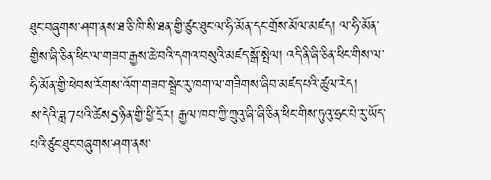ཐུང་བཞུགས་ཤག་ནས་ཐ་ཅི་ཁི་སི་ཐན་གྱི་ཙུང་ཐུང་ལ་ཧི་མོན་དང་གྲོས་མོལ་མཛད། ལ་ཧི་མོན་གྱིས་ཞི་ཅིན་ཕིང་ལ་གཟབ་རྒྱས་ཆེ་བའི་དགའ་བསུའི་མཛད་སྒོ་སྤེལ། འདི་ནི་ཞི་ཅིན་ཕིང་གིས་ལ་ཧི་མོན་གྱི་ཕེབས་རོགས་འོག་གཟབ་སྦྲེང་རུ་ཁག་ལ་གཟིགས་ཞིབ་མཛད་པའི་ཚུལ་རེད།
ས་དེའི་ཟླ7པའི་ཚེས5ཉིན་གྱི་ཕྱི་དྲོར། རྒྱལ་ཁབ་ཀྱི་ཀྲུའུ་ཞི་ཞི་ཅིན་ཕིང་གིས་ཏུའུ་ཧྲང་པེ་རུ་ཡོད་པའི་ཙུང་ཐུང་བཞུགས་ཤག་ནས་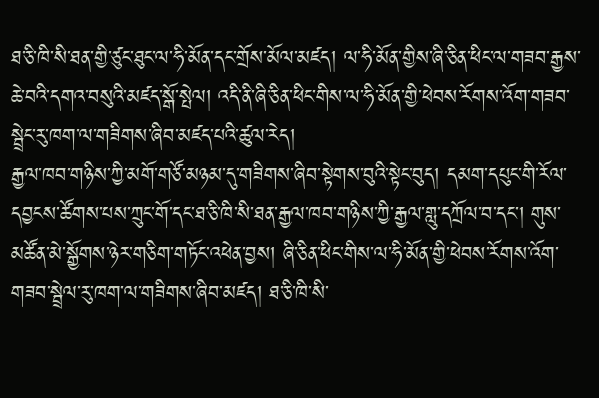ཐ་ཅི་ཁི་སི་ཐན་གྱི་ཙུང་ཐུང་ལ་ཧི་མོན་དང་གྲོས་མོལ་མཛད། ལ་ཧི་མོན་གྱིས་ཞི་ཅིན་ཕིང་ལ་གཟབ་རྒྱས་ཆེ་བའི་དགའ་བསུའི་མཛད་སྒོ་སྤེལ། འདི་ནི་ཞི་ཅིན་ཕིང་གིས་ལ་ཧི་མོན་གྱི་ཕེབས་རོགས་འོག་གཟབ་སྦྲེང་རུ་ཁག་ལ་གཟིགས་ཞིབ་མཛད་པའི་ཚུལ་རེད།
རྒྱལ་ཁབ་གཉིས་ཀྱི་མགོ་གཙོ་མཉམ་དུ་གཟིགས་ཞིབ་སྟེགས་བུའི་སྟེང་བུད། དམག་དཔུང་གི་རོལ་དབྱངས་ཚོགས་པས་ཀྲུང་གོ་དང་ཐ་ཅི་ཁི་སི་ཐན་རྒྱལ་ཁབ་གཉིས་ཀྱི་རྒྱལ་གླུ་དཀྲོལ་བ་དང་། གུས་མཚོན་མེ་སྒྱོགས་ཉེར་གཅིག་གཏོང་འཕེན་བྱས། ཞི་ཅིན་ཕིང་གིས་ལ་ཧི་མོན་གྱི་ཕེབས་རོགས་འོག་གཟབ་སྦྲེལ་རུ་ཁག་ལ་གཟིགས་ཞིབ་མཛད། ཐ་ཅི་ཁི་སི་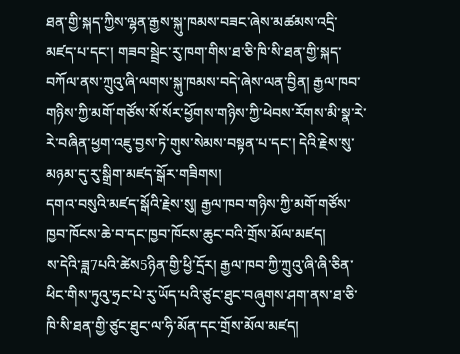ཐན་གྱི་སྐད་ཀྱིས་ལྷན་རྒྱས་སྐུ་ཁམས་བཟང་ཞེས་མཚམས་འདྲི་མཛད་པ་དང་། གཟབ་སྦྲེང་རུ་ཁག་གིས་ཐ་ཅི་ཁི་སི་ཐན་གྱི་སྐད་བཀོལ་ནས་ཀྲུའུ་ཞི་ལགས་སྐུ་ཁམས་བདེ་ཞེས་ལན་བྱིན། རྒྱལ་ཁབ་གཉིས་ཀྱི་མགོ་གཙོས་སོ་སོར་ཕྱོགས་གཉིས་ཀྱི་ཕེབས་རོགས་མི་སྣ་རེ་རེ་བཞིན་ཕྱག་འཇུ་བྱས་ཏེ་གུས་སེམས་བསྟན་པ་དང་། དེའི་རྗེས་སུ་མཉམ་དུ་རུ་སྒྲིག་མཛད་སྒོར་གཟིགས།
དགའ་བསུའི་མཛད་སྒོའི་རྗེས་སུ། རྒྱལ་ཁབ་གཉིས་ཀྱི་མགོ་གཙོས་ཁྱབ་ཁོངས་ཆེ་བ་དང་ཁྱབ་ཁོངས་ཆུང་བའི་གྲོས་མོལ་མཛད།
ས་དེའི་ཟླ7པའི་ཚེས5ཉིན་གྱི་ཕྱི་དྲོར། རྒྱལ་ཁབ་ཀྱི་ཀྲུའུ་ཞི་ཞི་ཅིན་ཕིང་གིས་ཏུའུ་ཧྲང་པེ་རུ་ཡོད་པའི་ཙུང་ཐུང་བཞུགས་ཤག་ནས་ཐ་ཅི་ཁི་སི་ཐན་གྱི་ཙུང་ཐུང་ལ་ཧི་མོན་དང་གྲོས་མོལ་མཛད།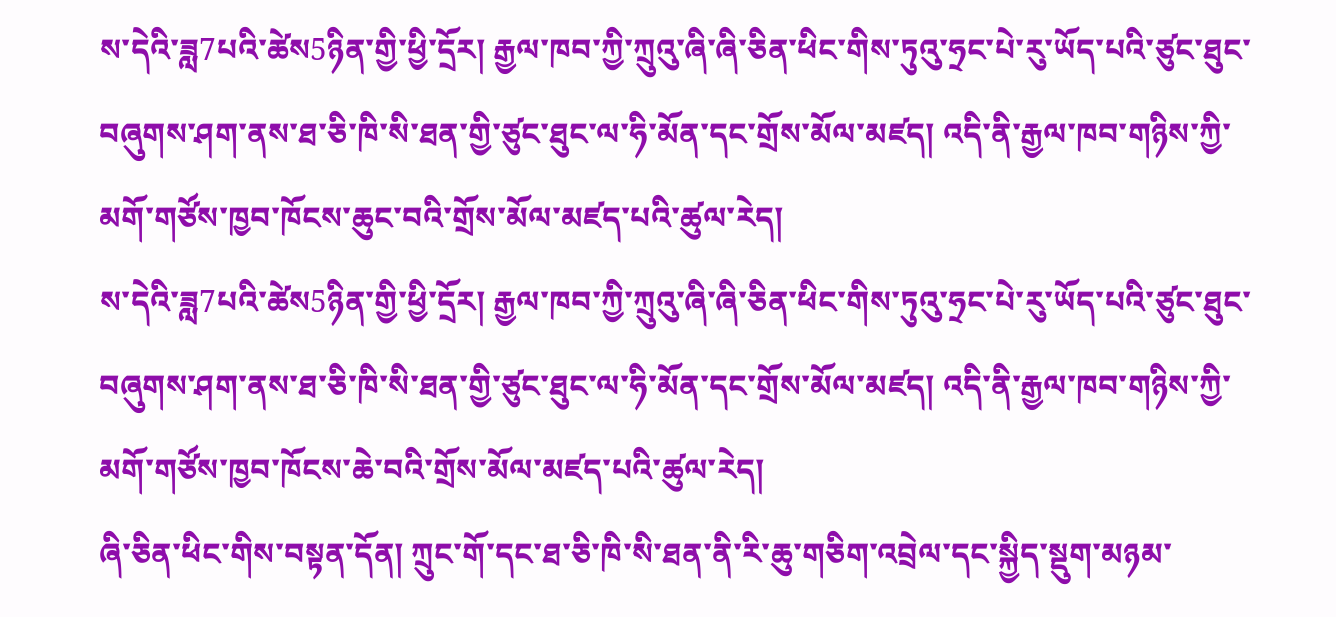ས་དེའི་ཟླ7པའི་ཚེས5ཉིན་གྱི་ཕྱི་དྲོར། རྒྱལ་ཁབ་ཀྱི་ཀྲུའུ་ཞི་ཞི་ཅིན་ཕིང་གིས་ཏུའུ་ཧྲང་པེ་རུ་ཡོད་པའི་ཙུང་ཐུང་བཞུགས་ཤག་ནས་ཐ་ཅི་ཁི་སི་ཐན་གྱི་ཙུང་ཐུང་ལ་ཧི་མོན་དང་གྲོས་མོལ་མཛད། འདི་ནི་རྒྱལ་ཁབ་གཉིས་ཀྱི་མགོ་གཙོས་ཁྱབ་ཁོངས་ཆུང་བའི་གྲོས་མོལ་མཛད་པའི་ཚུལ་རེད།
ས་དེའི་ཟླ7པའི་ཚེས5ཉིན་གྱི་ཕྱི་དྲོར། རྒྱལ་ཁབ་ཀྱི་ཀྲུའུ་ཞི་ཞི་ཅིན་ཕིང་གིས་ཏུའུ་ཧྲང་པེ་རུ་ཡོད་པའི་ཙུང་ཐུང་བཞུགས་ཤག་ནས་ཐ་ཅི་ཁི་སི་ཐན་གྱི་ཙུང་ཐུང་ལ་ཧི་མོན་དང་གྲོས་མོལ་མཛད། འདི་ནི་རྒྱལ་ཁབ་གཉིས་ཀྱི་མགོ་གཙོས་ཁྱབ་ཁོངས་ཆེ་བའི་གྲོས་མོལ་མཛད་པའི་ཚུལ་རེད།
ཞི་ཅིན་ཕིང་གིས་བསྟན་དོན། ཀྲུང་གོ་དང་ཐ་ཅི་ཁི་སི་ཐན་ནི་རི་ཆུ་གཅིག་འབྲེལ་དང་སྐྱིད་སྡུག་མཉམ་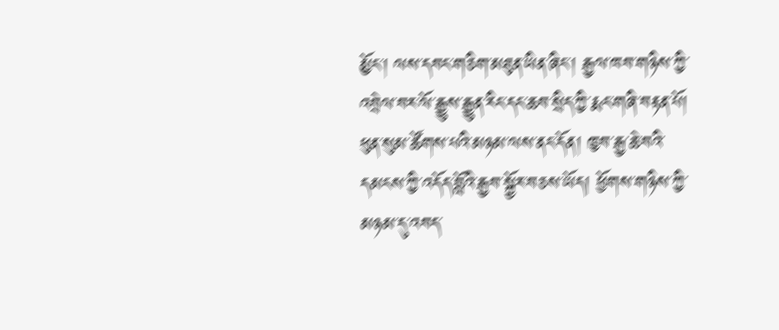མྱོང་། ལས་དབང་གཅིག་མཐུན་ཡིན་ཞིང་། རྒྱལ་ཁབ་གཉིས་ཀྱི་འབྲེལ་བར་ལོ་རྒྱུས་རྒྱུན་རིང་དང་ཆབ་སྲིད་ཀྱི་རྨང་གཞི་བརྟན་པོ། ཕུན་སུམ་ཚོགས་པའི་མཉམ་ལས་ནང་དོན། ཁྱབ་རྒྱ་ཆེ་བའི་དམངས་ཀྱི་འདོད་བློའི་རྒྱབ་སྐྱོར་བཅས་ཡོད། ཕྱོགས་གཉིས་ཀྱི་མཉམ་དུ་འབད་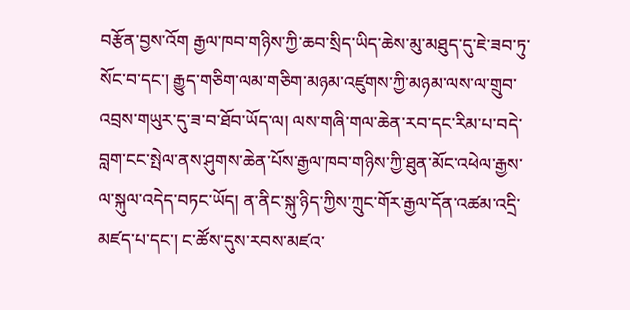བརྩོན་བྱས་འོག རྒྱལ་ཁབ་གཉིས་ཀྱི་ཆབ་སྲིད་ཡིད་ཆེས་མུ་མཐུད་དུ་ཇེ་ཟབ་ཏུ་སོང་བ་དང་། རྒྱུད་གཅིག་ལམ་གཅིག་མཉམ་འཛུགས་ཀྱི་མཉམ་ལས་ལ་གྲུབ་འབྲས་གཡུར་དུ་ཟ་བ་ཐོབ་ཡོད་ལ། ལས་གཞི་གལ་ཆེན་རབ་དང་རིམ་པ་བདེ་བླག་ངང་སྤེལ་ནས་ཤུགས་ཆེན་པོས་རྒྱལ་ཁབ་གཉིས་ཀྱི་ཐུན་མོང་འཕེལ་རྒྱས་ལ་སྐུལ་འདེད་བཏང་ཡོད། ན་ནིང་སྐུ་ཉིད་ཀྱིས་ཀྲུང་གོར་རྒྱལ་དོན་འཚམ་འདྲི་མཛད་པ་དང་། ང་ཚོས་དུས་རབས་མཛའ་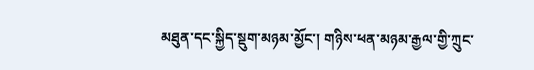མཐུན་དང་སྐྱིད་སྡུག་མཉམ་མྱོང་། གཉིས་ཕན་མཉམ་རྒྱལ་གྱི་ཀྲུང་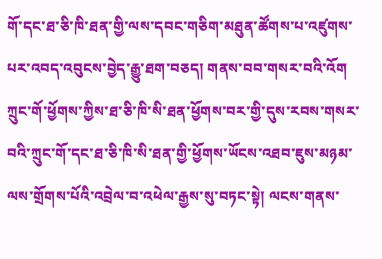གོ་དང་ཐ་ཅི་ཁི་ཐན་གྱི་ལས་དབང་གཅིག་མཐུན་ཚོགས་པ་འཛུགས་པར་འབད་འབུངས་བྱེད་རྒྱུ་ཐག་བཅད། གནས་བབ་གསར་བའི་འོག ཀྲུང་གོ་ཕྱོགས་ཀྱིས་ཐ་ཅི་ཁི་སི་ཐན་ཕྱོགས་བར་གྱི་དུས་རབས་གསར་བའི་ཀྲུང་གོ་དང་ཐ་ཅི་ཁི་སི་ཐན་གྱི་ཕྱོགས་ཡོངས་འཐབ་ཇུས་མཉམ་ལས་གྲོགས་པོའི་འབྲེལ་བ་འཕེལ་རྒྱས་སུ་བཏང་སྟེ། ལངས་གནས་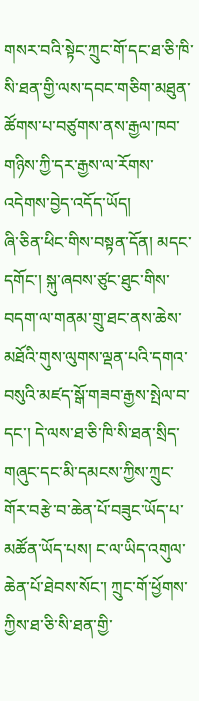གསར་བའི་སྟེང་ཀྲུང་གོ་དང་ཐ་ཅི་ཁི་སི་ཐན་གྱི་ལས་དབང་གཅིག་མཐུན་ཚོགས་པ་བཙུགས་ནས་རྒྱལ་ཁབ་གཉིས་ཀྱི་དར་རྒྱས་ལ་རོགས་འདེགས་བྱེད་འདོད་ཡོད།
ཞི་ཅིན་ཕིང་གིས་བསྟན་དོན། མདང་དགོང་། སྐུ་ཞབས་ཙུང་ཐུང་གིས་བདག་ལ་གནམ་གྲུ་ཐང་ནས་ཆེས་མཐོའི་གུས་ལུགས་ལྡན་པའི་དགའ་བསུའི་མཛད་སྒོ་གཟབ་རྒྱས་སྤེལ་བ་དང་། དེ་ལས་ཐ་ཅི་ཁི་སི་ཐན་སྲིད་གཞུང་དང་མི་དམངས་ཀྱིས་ཀྲུང་གོར་བརྩེ་བ་ཆེན་པོ་བཟུང་ཡོད་པ་མཚོན་ཡོད་པས། ང་ལ་ཡིད་འགུལ་ཆེན་པོ་ཐེབས་སོང་། ཀྲུང་གོ་ཕྱོགས་ཀྱིས་ཐ་ཅི་སི་ཐན་གྱི་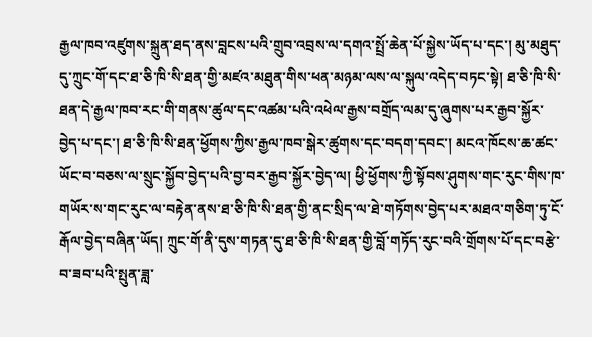རྒྱལ་ཁབ་འཛུགས་སྐྲུན་ཐད་ནས་བླངས་པའི་གྲུབ་འབྲས་ལ་དགའ་སྤྲོ་ཆེན་པོ་སྐྱེས་ཡོད་པ་དང་། མུ་མཐུད་དུ་ཀྲུང་གོ་དང་ཐ་ཅི་ཁི་སི་ཐན་གྱི་མཛའ་མཐུན་གིས་ཕན་མཉམ་ལས་ལ་སྐུལ་འདེད་བཏང་སྟེ། ཐ་ཅི་ཁི་སི་ཐན་དེ་རྒྱལ་ཁབ་རང་གི་གནས་ཚུལ་དང་འཚམ་པའི་འཕེལ་རྒྱས་བགྲོད་ལམ་དུ་ཞུགས་པར་རྒྱབ་སྐྱོར་བྱེད་པ་དང་། ཐ་ཅི་ཁི་སི་ཐན་ཕྱོགས་ཀྱིས་རྒྱལ་ཁབ་སྒེར་ཚུགས་དང་བདག་དབང་། མངའ་ཁོངས་ཆ་ཚང་ཡོང་བ་བཅས་ལ་སྲུང་སྐྱོབ་བྱེད་པའི་བྱ་བར་རྒྱབ་སྐྱོར་བྱེད་ལ། ཕྱི་ཕྱོགས་ཀྱི་སྟོབས་ཤུགས་གང་རུང་གིས་ཁ་གཡོར་ས་གང་རུང་ལ་བརྟེན་ནས་ཐ་ཅི་ཁི་སི་ཐན་གྱི་ནང་སྲིད་ལ་ཐེ་གཏོགས་བྱེད་པར་མཐའ་གཅིག་ཏུ་ངོ་རྒོལ་བྱེད་བཞིན་ཡོད། ཀྲུང་གོ་ནི་དུས་གཏན་དུ་ཐ་ཅི་ཁི་སི་ཐན་གྱི་བློ་གཏོད་རུང་བའི་གྲོགས་པོ་དང་བརྩེ་བ་ཟབ་པའི་སྤུན་ཟླ་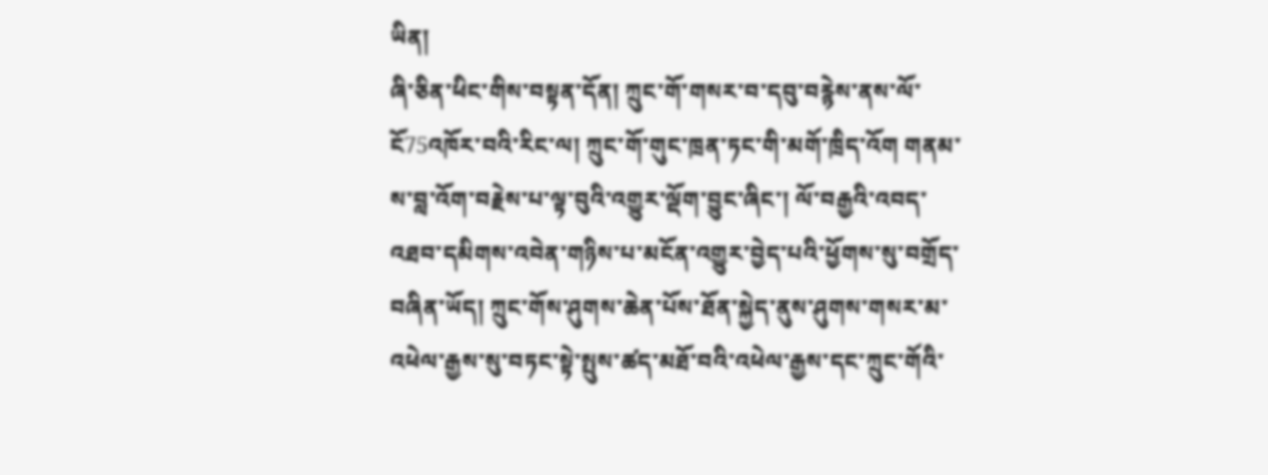ཡིན།
ཞི་ཅིན་ཕིང་གིས་བསྟན་དོན། ཀྲུང་གོ་གསར་བ་དབུ་བརྙེས་ནས་ལོ་ངོ75འཁོར་བའི་རིང་ལ། ཀྲུང་གོ་གུང་ཁྲན་ཏང་གི་མགོ་ཁྲིད་འོག གནམ་ས་བླ་འོག་བརྗེས་པ་ལྟ་བུའི་འགྱུར་ལྡོག་བྱུང་ཞིང་། ལོ་བརྒྱའི་འབད་འཐབ་དམིགས་འབེན་གཉིས་པ་མངོན་འགྱུར་བྱེད་པའི་ཕྱོགས་སུ་བགྲོད་བཞིན་ཡོད། ཀྲུང་གོས་ཤུགས་ཆེན་པོས་ཐོན་སྐྱེད་ནུས་ཤུགས་གསར་མ་འཕེལ་རྒྱས་སུ་བཏང་སྟེ་སྤུས་ཚད་མཐོ་བའི་འཕེལ་རྒྱས་དང་ཀྲུང་གོའི་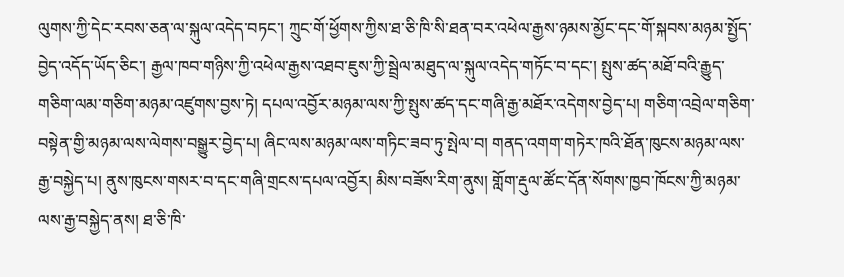ལུགས་ཀྱི་དེང་རབས་ཅན་ལ་སྐུལ་འདེད་བཏང་། ཀྲུང་གོ་ཕྱོགས་ཀྱིས་ཐ་ཅི་ཁི་སི་ཐན་བར་འཕེལ་རྒྱས་ཉམས་མྱོང་དང་གོ་སྐབས་མཉམ་སྤྱོད་བྱེད་འདོད་ཡོད་ཅིང་། རྒྱལ་ཁབ་གཉིས་ཀྱི་འཕེལ་རྒྱས་འཐབ་ཇུས་ཀྱི་སྦྲེལ་མཐུད་ལ་སྐུལ་འདེད་གཏོང་བ་དང་། སྤུས་ཚད་མཐོ་བའི་རྒྱུད་གཅིག་ལམ་གཅིག་མཉམ་འཛུགས་བྱས་ཏེ། དཔལ་འབྱོར་མཉམ་ལས་ཀྱི་སྤུས་ཚད་དང་གཞི་རྒྱ་མཐོར་འདེགས་བྱེད་པ། གཅིག་འབྲེལ་གཅིག་བསྟེན་གྱི་མཉམ་ལས་ལེགས་བསྒྱུར་བྱེད་པ། ཞིང་ལས་མཉམ་ལས་གཏིང་ཟབ་ཏུ་སྤེལ་བ། གནད་འགག་གཏེར་ཁའི་ཐོན་ཁུངས་མཉམ་ལས་རྒྱ་བསྐྱེད་པ། ནུས་ཁུངས་གསར་བ་དང་གཞི་གྲངས་དཔལ་འབྱོར། མིས་བཟོས་རིག་ནུས། གློག་རྡུལ་ཚོང་དོན་སོགས་ཁྱབ་ཁོངས་ཀྱི་མཉམ་ལས་རྒྱ་བསྐྱེད་ནས། ཐ་ཅི་ཁི་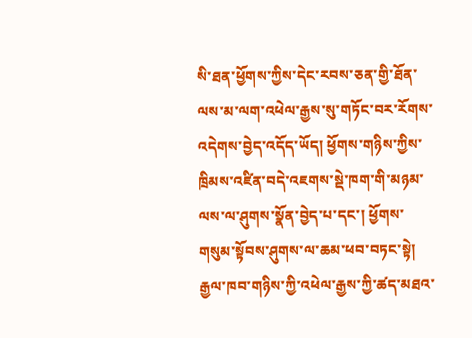སི་ཐན་ཕྱོགས་ཀྱིས་དེང་རབས་ཅན་གྱི་ཐོན་ལས་མ་ལག་འཕེལ་རྒྱས་སུ་གཏོང་བར་རོགས་འདེགས་བྱེད་འདོད་ཡོད། ཕྱོགས་གཉིས་ཀྱིས་ཁྲིམས་འཛིན་བདེ་འཇགས་སྡེ་ཁག་གི་མཉམ་ལས་ལ་ཤུགས་སྣོན་བྱེད་པ་དང་། ཕྱོགས་གསུམ་སྟོབས་ཤུགས་ལ་ཆམ་ཕབ་བཏང་སྟེ། རྒྱལ་ཁབ་གཉིས་ཀྱི་འཕེལ་རྒྱས་ཀྱི་ཚད་མཐའ་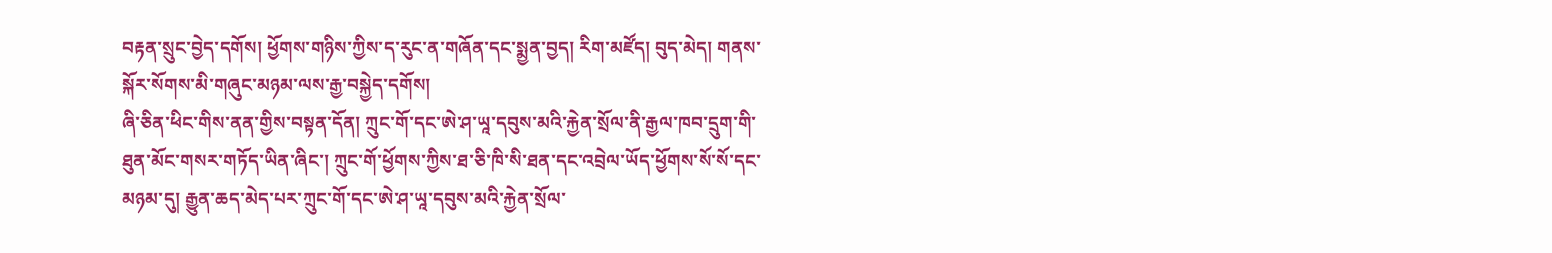བརྟན་སྲུང་བྱེད་དགོས། ཕྱོགས་གཉིས་ཀྱིས་ད་རུང་ན་གཞོན་དང་སྨྱན་བྱད། རིག་མཛོད། བུད་མེད། གནས་སྐོར་སོགས་མི་གཞུང་མཉམ་ལས་རྒྱ་བསྐྱེད་དགོས།
ཞི་ཅིན་ཕིང་གིས་ནན་གྱིས་བསྟན་དོན། ཀྲུང་གོ་དང་ཨེ་ཤ་ཡཱ་དབུས་མའི་རྐྱེན་སྲོལ་ནི་རྒྱལ་ཁབ་དྲུག་གི་ཐུན་མོང་གསར་གཏོད་ཡིན་ཞིང་། ཀྲུང་གོ་ཕྱོགས་ཀྱིས་ཐ་ཅི་ཁི་སི་ཐན་དང་འབྲེལ་ཡོད་ཕྱོགས་སོ་སོ་དང་མཉམ་དུ། རྒྱུན་ཆད་མེད་པར་ཀྲུང་གོ་དང་ཨེ་ཤ་ཡཱ་དབུས་མའི་རྐྱེན་སྲོལ་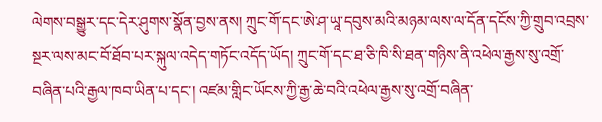ལེགས་བསྒྱུར་དང་དེར་ཤུགས་སྣོན་བྱས་ནས། ཀྲུང་གོ་དང་ཨེ་ཤ་ཡཱ་དབུས་མའི་མཉམ་ལས་ལ་དོན་དངོས་ཀྱི་གྲུབ་འབྲས་སྔར་ལས་མང་བོ་ཐོབ་པར་སྐུལ་འདེད་གཏོང་འདོད་ཡོད། ཀྲུང་གོ་དང་ཐ་ཅི་ཁི་སི་ཐན་གཉིས་ནི་འཕེལ་རྒྱས་སུ་འགྲོ་བཞིན་པའི་རྒྱལ་ཁབ་ཡིན་པ་དང་། འཛམ་གླིང་ཡོངས་ཀྱི་རྒྱ་ཆེ་བའི་འཕེལ་རྒྱས་སུ་འགྲོ་བཞིན་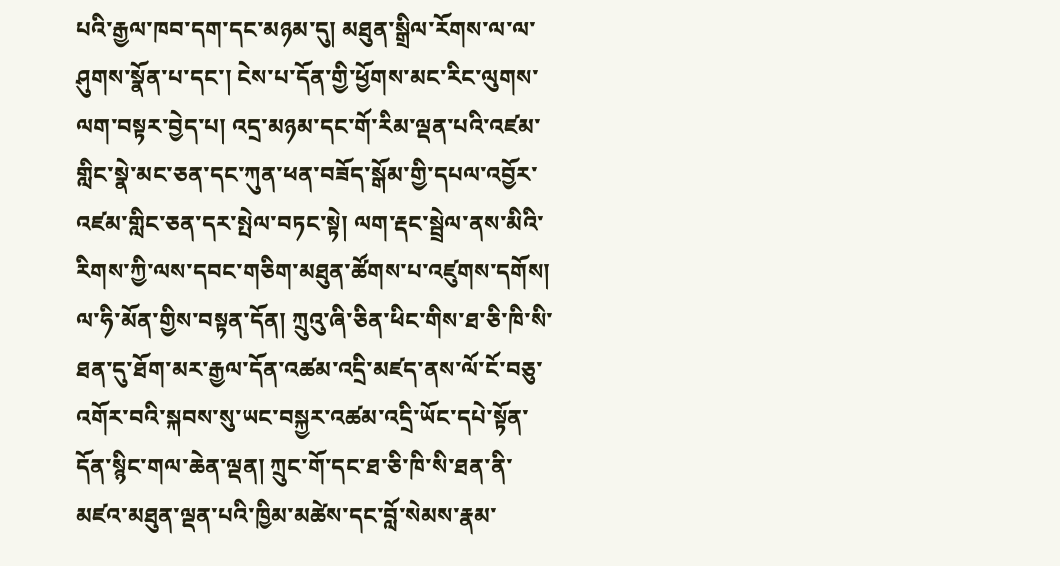པའི་རྒྱལ་ཁབ་དག་དང་མཉམ་དུ། མཐུན་སྒྲིལ་རོགས་ལ་ལ་ཤུགས་སྣོན་པ་དང་། ངེས་པ་དོན་གྱི་ཕྱོགས་མང་རིང་ལུགས་ལག་བསྟར་བྱེད་པ། འདྲ་མཉམ་དང་གོ་རིམ་ལྡན་པའི་འཛམ་གླིང་སྣེ་མང་ཅན་དང་ཀུན་ཕན་བཟོད་སྒོམ་གྱི་དཔལ་འབྱོར་འཛམ་གླིང་ཅན་དར་སྤེལ་བཏང་སྟེ། ལག་རྡང་སྦྲེལ་ནས་མིའི་རིགས་ཀྱི་ལས་དབང་གཅིག་མཐུན་ཚོགས་པ་འཛུགས་དགོས།
ལ་ཧི་མོན་གྱིས་བསྟན་དོན། ཀྲུའུ་ཞི་ཅིན་ཕིང་གིས་ཐ་ཅི་ཁི་སི་ཐན་དུ་ཐོག་མར་རྒྱལ་དོན་འཚམ་འདྲི་མཛད་ནས་ལོ་ངོ་བཅུ་འགོར་བའི་སྐབས་སུ་ཡང་བསྐྱར་འཚམ་འདྲི་ཡོང་དཔེ་སྟོན་དོན་སྙིང་གལ་ཆེན་ལྡན། ཀྲུང་གོ་དང་ཐ་ཅི་ཁི་སི་ཐན་ནི་མཛའ་མཐུན་ལྡན་པའི་ཁྱིམ་མཚེས་དང་བློ་སེམས་རྣམ་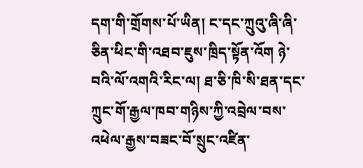དག་གི་གྲོགས་པོ་ཡིན། ང་དང་ཀྲུའུ་ཞི་ཞི་ཅིན་ཕིང་གི་འཐབ་ཇུས་ཁྲིད་སྟོན་འོག ཉེ་བའི་ལོ་འགའི་རིང་ལ། ཐ་ཅི་ཁི་སི་ཐན་དང་ཀྲུང་གོ་རྒྱལ་ཁབ་གཉིས་ཀྱི་འབྲེལ་བས་འཕེལ་རྒྱས་བཟང་བོ་སྲུང་འཛིན་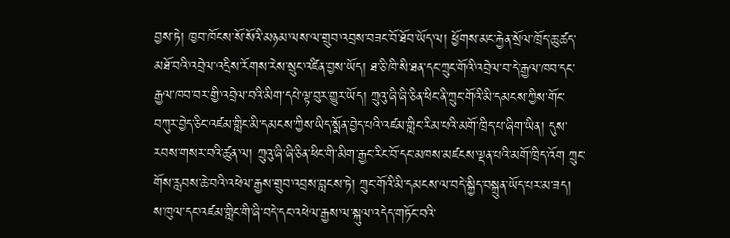བྱས་ཏེ། ཁྱབ་ཁོངས་སོ་སོའི་མཉམ་ལས་ལ་གྲུབ་འབྲས་བཟང་བོ་ཐོབ་ཡོད་ལ། ཕྱོགས་མང་རྐྱེན་སྲོལ་ཁྲོད་ཆུ་ཚད་མཐོ་བའི་འབྲེལ་འདྲིས་རོགས་རེས་སྲུང་འཛིན་བྱས་ཡོད། ཐ་ཅི་ཁི་སི་ཐན་དང་ཀྲུང་གོའི་འབྲེལ་བ་དེ་རྒྱལ་ཁབ་དང་རྒྱལ་ཁབ་བར་གྱི་འབྲེལ་བའི་མིག་དཔེ་ལྟ་བུར་གྱུར་ཡོད། ཀྲུའུ་ཞི་ཞི་ཅིན་ཕིང་ནི་ཀྲུང་གོའི་མི་དམངས་ཀྱིས་གོང་བཀུར་བྱེད་ཅིང་འཛམ་གླིང་མི་དམངས་ཀྱིས་ཡིད་སྨོན་བྱེད་པའི་འཛམ་གླིང་རིམ་པའི་མགོ་ཁྲིད་པ་ཞིག་ཡིན། དུས་རབས་གསར་བའི་ཚུན་ལ། ཀྲུའུ་ཞི་ཞི་ཅིན་ཕིང་གི་མིག་རྒྱང་རིང་བོ་དང་མཁས་མཛངས་ལྡན་པའི་མགོ་ཁྲིད་འོག ཀྲུང་གོས་རླབས་ཆེ་བའི་འཕེལ་རྒྱས་གྲུབ་འབྲས་བླངས་ཏེ། ཀྲུང་གོའི་མི་དམངས་ལ་བདེ་སྐྱིད་བསྐྲུན་ཡོད་པར་མ་ཟད། ས་ཁུལ་དང་འཛམ་གླིང་གི་ཞི་བདེ་དང་འཕེལ་རྒྱས་ལ་སྐུལ་འདེད་གཏོང་བའི་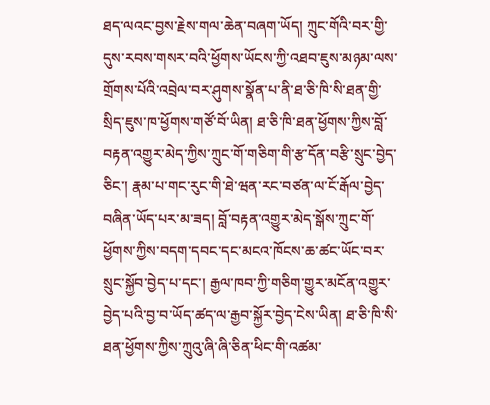ཐད་ལའང་བྱས་རྗེས་གལ་ཆེན་བཞག་ཡོད། ཀྲུང་གོའི་བར་གྱི་དུས་རབས་གསར་བའི་ཕྱོགས་ཡོངས་ཀྱི་འཐབ་ཇུས་མཉམ་ལས་གྲོགས་པོའི་འབྲེལ་བར་ཤུགས་སྣོན་པ་ནི་ཐ་ཅི་ཁི་སི་ཐན་གྱི་སྲིད་ཇུས་ཁ་ཕྱོགས་གཙོ་བོ་ཡིན། ཐ་ཅི་ཁི་ཐན་ཕྱོགས་ཀྱིས་བློ་བརྟན་འགྱུར་མེད་ཀྱིས་ཀྲུང་གོ་གཅིག་གི་རྩ་དོན་བརྩི་སྲུང་བྱེད་ཅིང་། རྣམ་པ་གང་རུང་གི་ཐེ་ཝན་རང་བཙན་ལ་ངོ་རྒོལ་བྱེད་བཞིན་ཡོད་པར་མ་ཟད། བློ་བརྟན་འགྱུར་མེད་སྒོས་ཀྲུང་གོ་ཕྱོགས་ཀྱིས་བདག་དབང་དང་མངའ་ཁོངས་ཆ་ཚང་ཡོང་བར་སྲུང་སྐྱོབ་བྱེད་པ་དང་། རྒྱལ་ཁབ་ཀྱི་གཅིག་གྱུར་མངོན་འགྱུར་བྱེད་པའི་བྱ་བ་ཡོད་ཚད་ལ་རྒྱབ་སྐྱོར་བྱེད་ངེས་ཡིན། ཐ་ཅི་ཁི་སི་ཐན་ཕྱོགས་ཀྱིས་ཀྲུའུ་ཞི་ཞི་ཅིན་ཕིང་གི་འཚམ་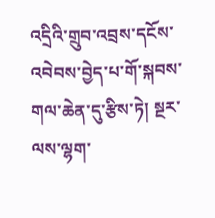འདྲིའི་གྲུབ་འབྲས་དངོས་འབེབས་བྱེད་པ་གོ་སྐབས་གལ་ཆེན་དུ་རྩིས་ཏེ། སྔར་ལས་ལྷག་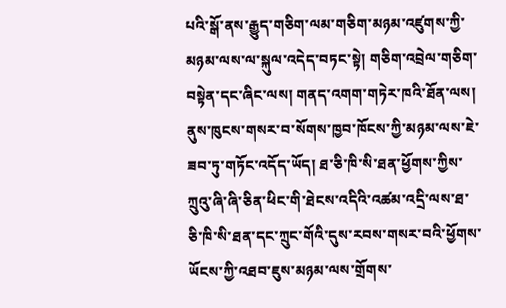པའི་སྒོ་ནས་རྒྱུད་གཅིག་ལམ་གཅིག་མཉམ་འཛུགས་ཀྱི་མཉམ་ལས་ལ་སྐུལ་འདེད་བཏང་སྟེ། གཅིག་འབྲེལ་གཅིག་བསྟེན་དང་ཞིང་ལས། གནད་འགག་གཏེར་ཁའི་ཐོན་ལས། ནུས་ཁུངས་གསར་བ་སོགས་ཁྱབ་ཁོངས་ཀྱི་མཉམ་ལས་ཇེ་ཟབ་ཏུ་གཏོང་འདོད་ཡོད། ཐ་ཅི་ཁི་སི་ཐན་ཕྱོགས་ཀྱིས་ཀྲུའུ་ཞི་ཞི་ཅིན་ཕིང་གི་ཐེངས་འདིའི་འཚམ་འདྲི་ལས་ཐ་ཅི་ཁི་སི་ཐན་དང་ཀྲུང་གོའི་དུས་རབས་གསར་བའི་ཕྱོགས་ཡོངས་ཀྱི་འཐབ་ཇུས་མཉམ་ལས་གྲོགས་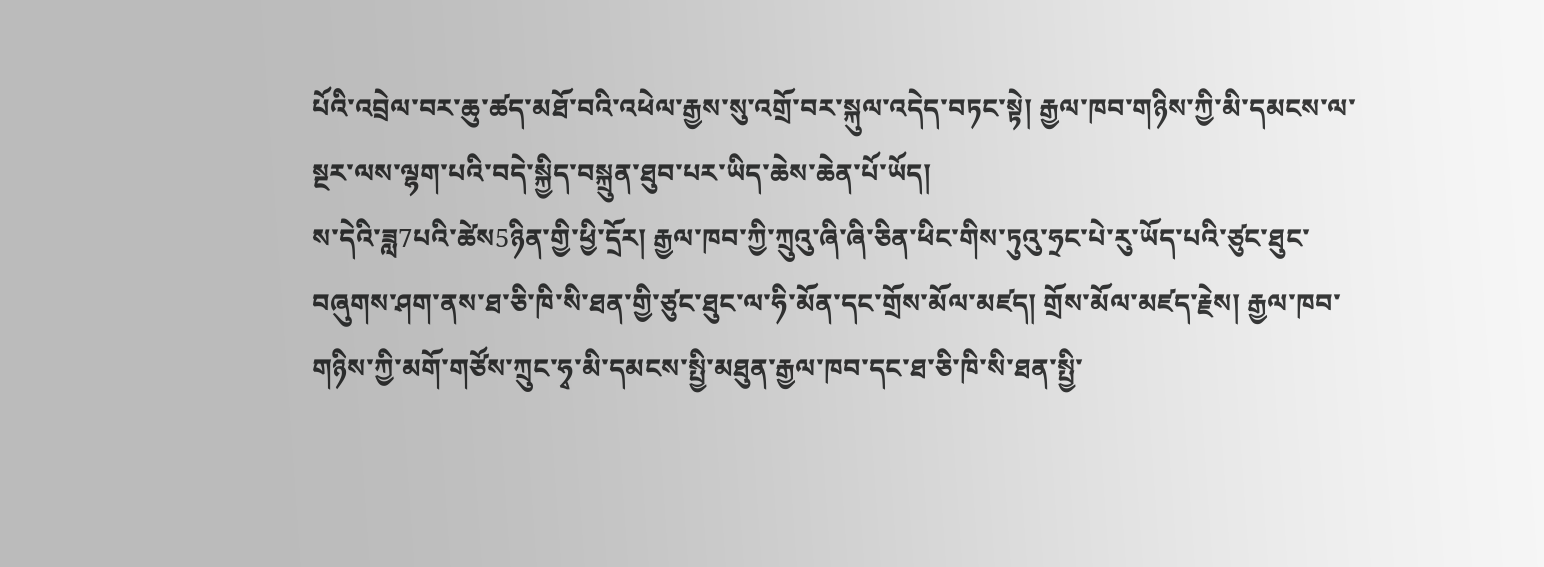པོའི་འབྲེལ་བར་ཆུ་ཚད་མཐོ་བའི་འཕེལ་རྒྱས་སུ་འགྲོ་བར་སྐུལ་འདེད་བཏང་སྟེ། རྒྱལ་ཁབ་གཉིས་ཀྱི་མི་དམངས་ལ་སྔར་ལས་ལྷག་པའི་བདེ་སྐྱིད་བསྐྲུན་ཐུབ་པར་ཡིད་ཆེས་ཆེན་པོ་ཡོད།
ས་དེའི་ཟླ7པའི་ཚེས5ཉིན་གྱི་ཕྱི་དྲོར། རྒྱལ་ཁབ་ཀྱི་ཀྲུའུ་ཞི་ཞི་ཅིན་ཕིང་གིས་ཏུའུ་ཧྲང་པེ་རུ་ཡོད་པའི་ཙུང་ཐུང་བཞུགས་ཤག་ནས་ཐ་ཅི་ཁི་སི་ཐན་གྱི་ཙུང་ཐུང་ལ་ཧི་མོན་དང་གྲོས་མོལ་མཛད། གྲོས་མོལ་མཛད་རྗེས། རྒྱལ་ཁབ་གཉིས་ཀྱི་མགོ་གཙོས་ཀྲུང་ཧྭ་མི་དམངས་སྤྱི་མཐུན་རྒྱལ་ཁབ་དང་ཐ་ཅི་ཁི་སི་ཐན་སྤྱི་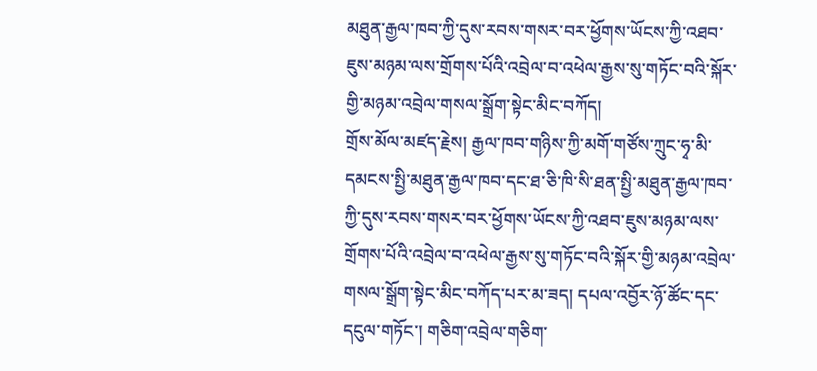མཐུན་རྒྱལ་ཁབ་ཀྱི་དུས་རབས་གསར་བར་ཕྱོགས་ཡོངས་ཀྱི་འཐབ་ཇུས་མཉམ་ལས་གྲོགས་པོའི་འབྲེལ་བ་འཕེལ་རྒྱས་སུ་གཏོང་བའི་སྐོར་གྱི་མཉམ་འབྲེལ་གསལ་སྒྲོག་སྟེང་མིང་བཀོད།
གྲོས་མོལ་མཛད་རྗེས། རྒྱལ་ཁབ་གཉིས་ཀྱི་མགོ་གཙོས་ཀྲུང་ཧྭ་མི་དམངས་སྤྱི་མཐུན་རྒྱལ་ཁབ་དང་ཐ་ཅི་ཁི་སི་ཐན་སྤྱི་མཐུན་རྒྱལ་ཁབ་ཀྱི་དུས་རབས་གསར་བར་ཕྱོགས་ཡོངས་ཀྱི་འཐབ་ཇུས་མཉམ་ལས་གྲོགས་པོའི་འབྲེལ་བ་འཕེལ་རྒྱས་སུ་གཏོང་བའི་སྐོར་གྱི་མཉམ་འབྲེལ་གསལ་སྒྲོག་སྟེང་མིང་བཀོད་པར་མ་ཟད། དཔལ་འབྱོར་ཉོ་ཚོང་དང་དངུལ་གཏོང་། གཅིག་འབྲེལ་གཅིག་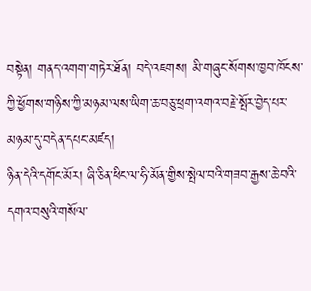བསྟེན། གནད་འགག་གཏེར་ཐོན། བདེ་འཇགས། མི་གཞུང་སོགས་ཁྱབ་ཁོངས་ཀྱི་ཕྱོགས་གཉིས་ཀྱི་མཉམ་ལས་ཡིག་ཆ་བཅུ་ཕྲག་འགའ་བརྗེ་སྤོར་བྱེད་པར་མཉམ་དུ་བདེན་དཔང་མཛད།
ཉིན་དེའི་དགོང་མོར། ཞི་ཅིན་ཕིང་ལ་ཧི་མོན་གྱིས་སྤེལ་བའི་གཟབ་རྒྱས་ཆེ་བའི་དགའ་བསུའི་གསོལ་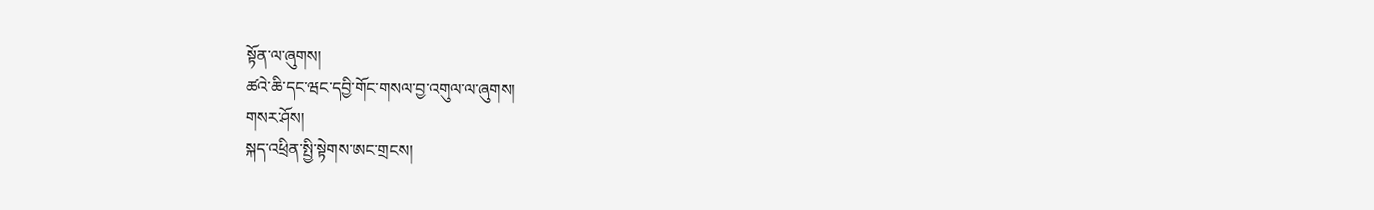སྟོན་ལ་ཞུགས།
ཚའེ་ཆི་དང་ཝང་དབྱི་གོང་གསལ་བྱ་འགུལ་ལ་ཞུགས།
གསར་ཤོས།
སྐད་འཕྲིན་སྤྱི་སྟེགས་ཨང་གྲངས།